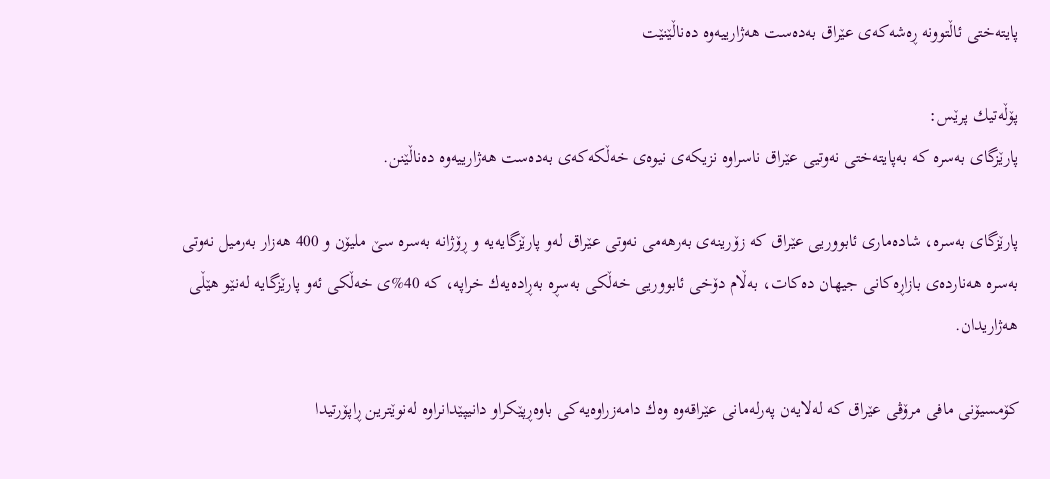پایته‌ختی ئاڵتوونه‌ ڕه‌شه‌كه‌ی عێراق به‌ده‌ست هه‌ژارییه‌وه‌ ده‌ناڵێنێت

پۆڵه‌تیك پرێس:
پارێزگای به‌سره‌ كه‌ به‌پایته‌ختی نه‌وتیی عێراق ناسراوه‌ نزیكه‌ی نیوه‌ی خه‌ڵكه‌كه‌ی به‌ده‌ست هه‌ژارییه‌وه‌ ده‌ناڵێنن.

پارێزگای به‌سره‌، شاده‌ماری ئابووریی عێراق كه‌ زۆرینه‌ی به‌رهه‌می نه‌وتی عێراق له‌و پارێزگایه‌یه‌ و ڕۆژانه‌ به‌سره‌ سێ ملیۆن و 400 هه‌زار به‌رمیل نه‌وتی به‌سره‌ هه‌نارده‌ی بازاڕه‌كانی جیهان ده‌كات، به‌ڵام دۆخی ئابووریی خه‌ڵكی به‌سڕه‌ به‌ڕاده‌یه‌ك خراپه‌، كه‌ 40%ی خه‌ڵكی ئه‌و پارێزگایه‌ له‌نێو هێڵی هه‌ژاریدان.

كۆمسیۆنی مافی مرۆڤی عێراق كه‌ له‌لایه‌ن په‌رله‌مانی عێراقه‌وه‌ وه‌ك دامه‌زراوه‌یه‌كی باوه‌ڕپێكراو دانیپێدانراوه‌ له‌نوێترین ڕاپۆرتیدا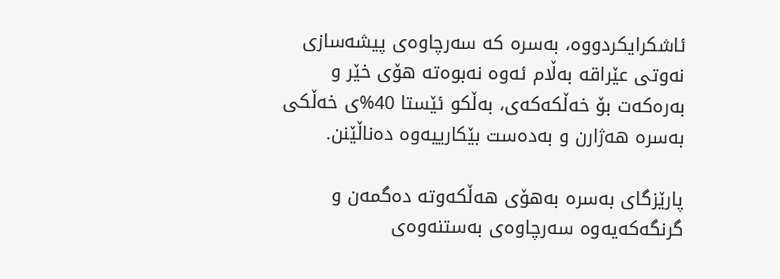ئاشكرایكردووه‌، به‌سره‌ كه‌ سه‌رچاوه‌ی پیشه‌سازی نه‌وتی عێراقه‌ به‌ڵام ئه‌وه‌ نه‌بوه‌ته‌ هۆی خێر و به‌ره‌كه‌ت بۆ خه‌ڵكه‌كه‌ی، به‌ڵكو ئێستا 40%ی خه‌ڵكی به‌سره‌ هه‌ژارن و به‌ده‌ست بێكارییه‌وه‌ ده‌ناڵێنن.

پارێزگای به‌سره‌ به‌هۆی هه‌ڵكه‌وته‌ ده‌گمه‌ن و گرنگه‌كه‌یه‌وه‌ سه‌رچاوه‌ی به‌ستنه‌وه‌ی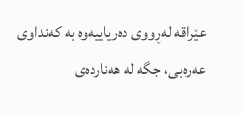عێراقه‌ له‌ڕووی ده‌ریاییه‌وه‌ به‌ كه‌نداوی عه‌ره‌بی، جگه‌ له‌ هه‌نارده‌ی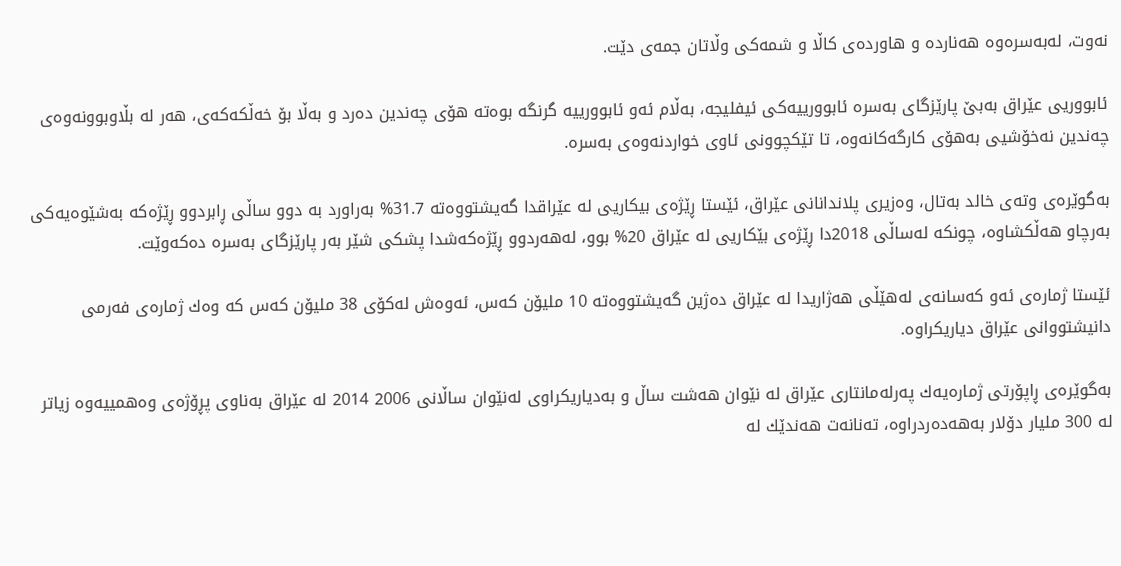نه‌وت، له‌به‌سره‌وه‌ هه‌نارده‌ و هاورده‌ی كاڵا و شمه‌كی وڵاتان جمه‌ی دێت.

ئابووریی عێراق به‌بێ پارێزگای به‌سره‌ ئابوورییه‌كی ئیفلیجه‌، به‌ڵام ئه‌و ئابوورییه‌ گرنگه‌ بوه‌ته‌ هۆی چه‌ندین ده‌رد و به‌ڵا بۆ خه‌ڵكه‌كه‌ی، هه‌ر له‌ بڵاوبوونه‌وه‌ی چه‌ندین نه‌خۆشیی به‌هۆی كارگه‌كانه‌وه‌، تا تێكچوونی ئاوی خواردنه‌وه‌ی به‌سره‌.

به‌گوێره‌ی وته‌ی خالد به‌تال، وه‌زیری پلاندانانی عێراق، ئێستا ڕێژه‌ی بیكاریی له‌ عێراقدا گه‌یشتووه‌ته‌ 31.7% به‌راورد به‌ دوو ساڵی ڕابردوو ڕێژه‌كه‌ به‌شێوه‌یه‌كی به‌رچاو هه‌ڵكشاوه‌، چونكه‌ له‌ساڵی 2018دا ڕێژه‌ی بێكاریی له‌ عێراق 20% بوو، له‌هه‌ردوو ڕێژه‌كه‌شدا پشكی شێر به‌ر پارێزگای به‌سره‌ ده‌كه‌وێت.

ئێستا ژماره‌ی ئه‌و كه‌سانه‌ی له‌هێڵی هه‌ژاریدا له‌ عێراق ده‌ژین گه‌یشتووه‌ته‌ 10 ملیۆن كه‌س، ئه‌وه‌ش له‌كۆی 38 ملیۆن كه‌س كه‌ وه‌ك ژماره‌ی فه‌رمی دانیشتووانی عێراق دیاریكراوه‌.

به‌گوێره‌ی ڕاپۆرتی ژماره‌یه‌ك په‌رله‌مانتاری عێراق له‌ نێوان هه‌شت ساڵ و به‌دیاریكراوی له‌نێوان ساڵانی 2006 2014 له‌ عێراق به‌ناوی پڕۆژه‌ی وه‌همییه‌وه‌ زیاتر له‌ 300 ملیار دۆلار به‌هه‌ده‌ردراوه‌، ته‌نانه‌ت هه‌ندێك له‌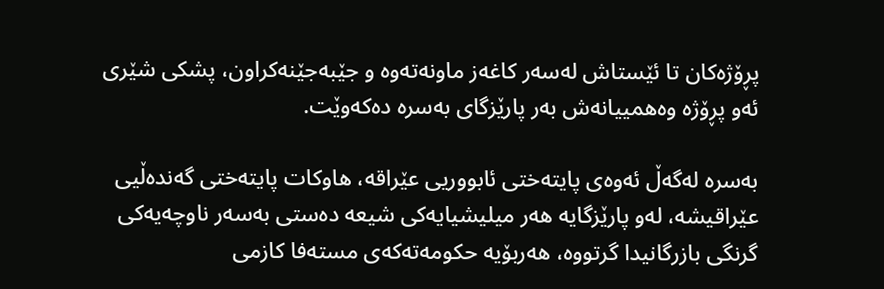پڕۆژه‌كان تا ئێستاش له‌سه‌ر كاغه‌ز ماونه‌ته‌وه‌ و جێبه‌جێنه‌كراون، پشكی شێری ئه‌و پڕۆژه‌ وه‌همییانه‌ش به‌ر پارێزگای به‌سره‌ ده‌كه‌وێت.

به‌سره‌ له‌گه‌ڵ ئه‌وه‌ی پایته‌ختی ئابووریی عێراقه‌، هاوكات پایته‌ختی گه‌نده‌ڵیی عێراقیشه‌، له‌و پارێزگایه‌ هه‌ر میلیشیایه‌كی شیعه‌ ده‌ستی به‌سه‌ر ناوچه‌یه‌كی گرنگی بازرگانیدا گرتووه‌، هه‌ربۆیه‌ حكومه‌ته‌كه‌ی مسته‌فا كازمی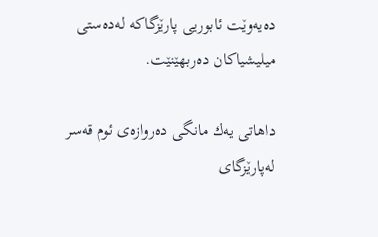ده‌یه‌وێت ئابوریی پارێزگاكه‌ له‌ده‌ستی میلیشیاكان ده‌ربهێنێت.

داهاتی یه‌ك مانگی ده‌روازه‌ی ئوم قه‌سر له‌پارێزگای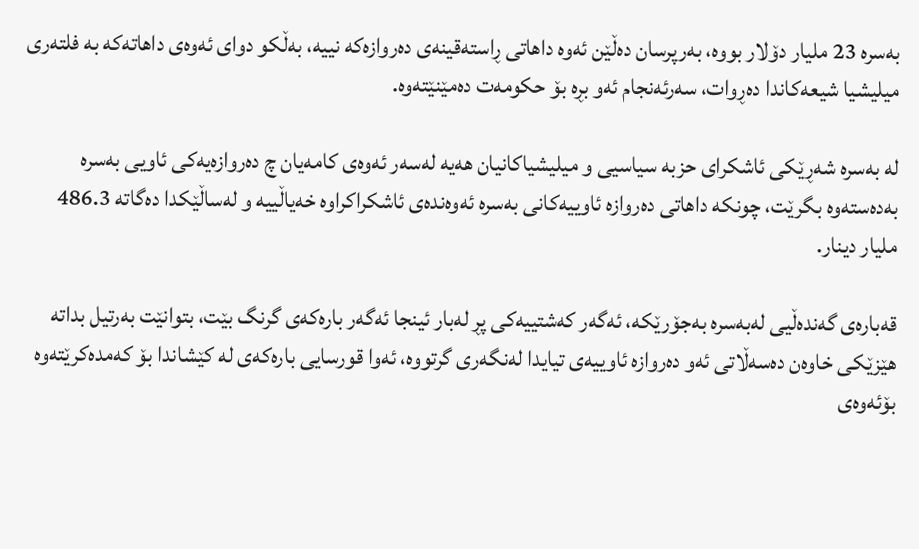به‌سره‌ 23 ملیار دۆلار بووه‌، به‌رپرسان ده‌ڵێن ئه‌وه‌ داهاتی ڕاسته‌قینه‌ی ده‌روازه‌كه‌ نییه‌، به‌ڵكو دوای ئه‌وه‌ی داهاته‌كه‌ به‌ فلته‌ری میلیشیا شیعه‌كاندا ده‌ڕوات، سه‌رئه‌نجام ئه‌و بڕه‌ بۆ حكومه‌ت ده‌مێنێته‌وه‌.

له‌ به‌سره‌ شه‌ڕێكی ئاشكرای حزبه‌ سیاسیی و میلیشیاكانیان هه‌یه‌ له‌سه‌ر ئه‌وه‌ی كامه‌یان چ ده‌روازه‌یه‌كی ئاویی به‌سره‌ به‌ده‌سته‌وه‌ بگرێت، چونكه‌ داهاتی ده‌روازه‌ ئاوییه‌كانی به‌سره‌ ئه‌وه‌نده‌ی ئاشكراكراوه‌ خه‌یاڵییه‌ و له‌ساڵێكدا ده‌گاته‌ 486.3 ملیار دینار.

قه‌باره‌ی گه‌نده‌ڵیی له‌به‌سره‌ به‌جۆرێكه‌، ئه‌گه‌ر كه‌شتییه‌كی پڕ له‌بار ئینجا ئه‌گه‌ر باره‌كه‌ی گرنگ بێت، بتوانێت به‌رتیل بداته‌ هێزێكی خاوه‌ن ده‌سه‌ڵاتی ئه‌و ده‌روازه‌ ئاوییه‌ی تیایدا له‌نگه‌ری گرتووه‌، ئه‌وا قورسایی باره‌كه‌ی له‌ كێشاندا بۆ كه‌مده‌كرێته‌وه‌ بۆئه‌وه‌ی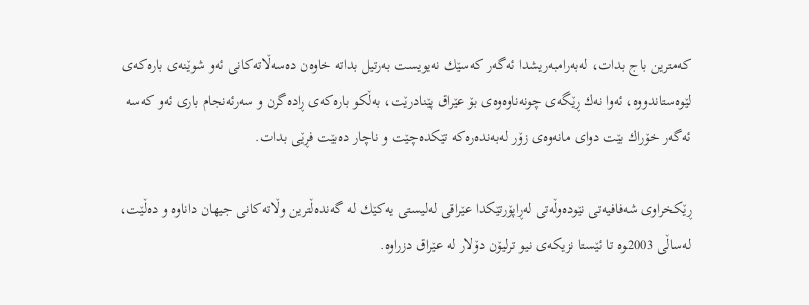كه‌مترین باج بدات، له‌به‌رامبه‌ریشدا ئه‌گه‌ر كه‌سێك نه‌یویست به‌رتیل بداته‌ خاوه‌ن ده‌سه‌ڵاته‌كانی ئه‌و شوێنه‌ی باره‌كه‌ی لێوه‌ستاندووه‌، ئه‌وا نه‌ك ڕێگه‌ی چونه‌ناوه‌وه‌ی بۆ عێراق پێنادرێت، به‌ڵكو باره‌كه‌ی ڕاده‌گرن و سه‌رئه‌نجام باری ئه‌و كه‌سه‌ ئه‌گه‌ر خۆراك بێت دوای مانه‌وه‌ی زۆر له‌به‌نده‌ره‌كه‌ تێكده‌چێت و ناچار ده‌بێت فڕێی بدات.

ڕێكخراوی شه‌فافیه‌تی نێوده‌وڵه‌تی له‌ڕاپۆرتێكدا عێراقی له‌لیستی یه‌كێك له‌ گه‌نده‌ڵترین وڵاته‌كانی جیهان داناوه‌ و ده‌ڵێت، له‌ساڵی 2003ـوه‌ تا ئێستا نزیكه‌ی نیو ترلیۆن دۆلار له‌ عێراق دزراوه‌.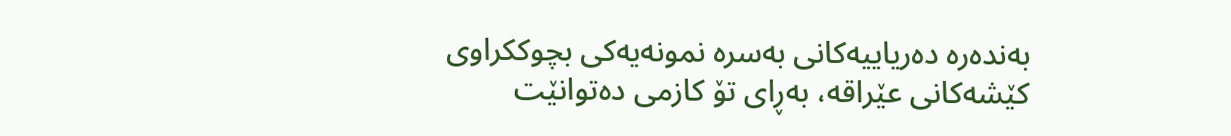به‌نده‌ره‌ ده‌ریاییه‌كانی به‌سره‌ نمونه‌یه‌كی بچوككراوی كێشه‌كانی عێراقه‌، به‌ڕای تۆ كازمی ده‌توانێت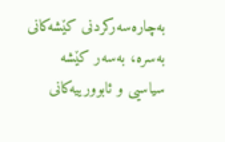به‌چاره‌سه‌ركردنی كێشه‌كانی به‌سره‌، به‌سه‌ر كێشه‌ سیاسیی و ئابوورییه‌كانی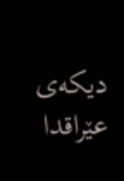دیكه‌ی عێراقدا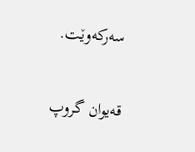سه‌ركه‌وێت.

قەیوان گروپ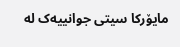مایۆرکا سیتی جوانییەک لە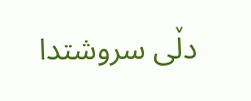دڵی سروشتدا